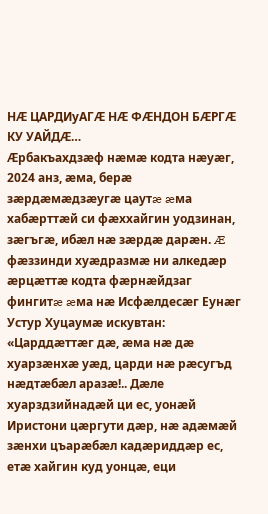НÆ ЦАРДИуАГÆ НÆ ФÆНДОН БÆРГÆ КУ УАЙДÆ…
Æрбакъахдзæф нæмæ кодта нæуæг, 2024 анз, æма, берæ зæрдæмæдзæугæ цаутæ æма хабæрттæй си фæххайгин уодзинан, зæгъгæ, ибæл нæ зæрдæ дарæн. Æ фæззинди хуæдразмæ ни алкедæр æрцæттæ кодта фæрнæйдзаг фингитæ æма нæ Исфæлдесæг Еунæг Устур Хуцаумæ искувтан: «Царддæттæг дæ, æма нæ дæ хуарзæнхæ уæд, царди нæ рæсугъд нæдтæбæл аразæ!.. Дæле хуарздзийнадæй ци ес, уонæй Иристони цæргути дæр, нæ адæмæй зæнхи цъарæбæл кадæриддæр ес, етæ хайгин куд уонцæ, еци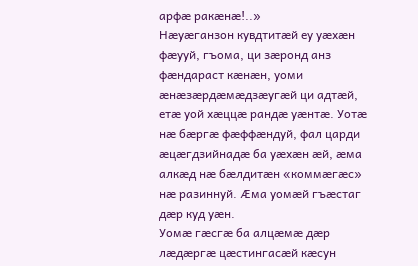арфæ ракæнæ!..»
Нæуæганзон кувдтитæй еу уæхæн фæууй, гъома, ци зæронд анз фæндараст кæнæн, уоми æнæзæрдæмæдзæугæй ци адтæй, етæ уой хæццæ рандæ уæнтæ. Уотæ нæ бæргæ фæффæндуй, фал царди æцæгдзийнадæ ба уæхæн æй, æма алкæд нæ бæлдитæн «коммæгæс» нæ разиннуй. Æма уомæй гъæстаг дæр куд уæн.
Уомæ гæсгæ ба алцæмæ дæр лæдæргæ цæстингасæй кæсун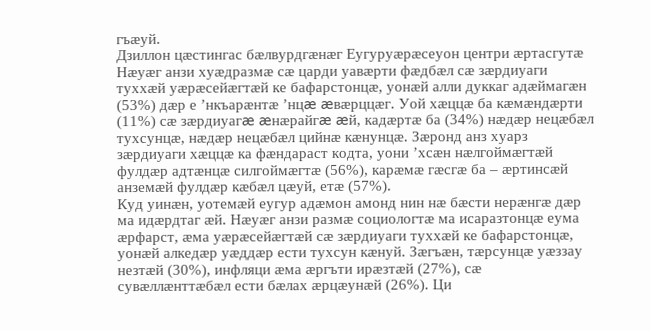гъæуй.
Дзиллон цæстингас бæлвурдгæнæг Еугуруæрæсеуон центри æртасгутæ Нæуæг анзи хуæдразмæ сæ царди уавæрти фæдбæл сæ зæрдиуаги туххæй уæрæсейæгтæй ке бафарстонцæ, уонæй алли дуккаг адæймагæн (53%) дæр е ’нкъарæнтæ ’нцæ æвæрццæг. Уой хæццæ ба кæмæндæрти (11%) сæ зæрдиуагæ æнæрайгæ æй, кадæртæ ба (34%) нæдæр нецæбæл тухсунцæ, нæдæр нецæбæл цийнæ кæнунцæ. Зæронд анз хуарз зæрдиуаги хæццæ ка фæндараст кодта, уони ’хсæн нæлгоймæгтæй фулдæр адтæнцæ силгоймæгтæ (56%), карæмæ гæсгæ ба – æртинсæй анземæй фулдæр кæбæл цæуй, етæ (57%).
Куд уинæн, уотемæй еугур адæмон амонд нин нæ бæсти нерæнгæ дæр ма идæрдтаг æй. Нæуæг анзи размæ социологтæ ма исаразтонцæ еума æрфарст, æма уæрæсейæгтæй сæ зæрдиуаги туххæй ке бафарстонцæ, уонæй алкедæр уæддæр ести тухсун кæнуй. Зæгъæн, тæрсунцæ уæззау незтæй (30%), инфляци æма æргъти ирæзтæй (27%), сæ сувæллæнттæбæл ести бæлах æрцæунæй (26%). Ци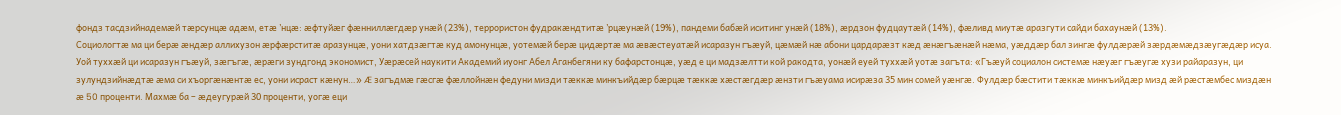фондз тасдзийнадемæй тæрсунцæ адæм, етæ ’нцæ: æфтуйæг фæнниллæгдæр унæй (23%), террористон фудракæндтитæ ’рцæунæй (19%), пандеми бабæй иситинг унæй (18%), æрдзон фудцаутæй (14%), фæливд миутæ аразгути сайди бахаунæй (13%).
Социологтæ ма ци берæ æндæр аллихузон æрфæрститæ аразунцæ, уони хатдзæгтæ куд амонунцæ, уотемæй берæ цидæртæ ма æвæстеуатæй исаразун гъæуй, цæмæй нæ абони цардарæзт кæд æнæгъæнæй нæма, уæддæр бал зингæ фулдæрæй зæрдæмæдзæугæдæр исуа. Уой туххæй ци исаразун гъæуй, зæгъгæ, æрæги зундгонд экономист, Уæрæсей наукити Академий иуонг Абел Аганбегяни ку бафарстонцæ, уæд е ци мадзæлтти кой ракодта, уонæй еуей туххæй уотæ загъта: «Гъæуй социалон системæ нæуæг гъæугæ хузи райаразун, ци зулундзийнæдтæ æма си хъоргæнæнтæ ес, уони исраст кæнун…» Æ загъдмæ гæсгæ фæллойнæн федуни мизди тæккæ минкъийдæр бæрцæ тæккæ хæстæгдæр æнзти гъæуама исирæза 35 мин сомей уæнгæ. Фулдæр бæстити тæккæ минкъийдæр мизд æй рæстæмбес миздæн æ 50 проценти. Махмæ ба – æдеугурæй 30 проценти, уогæ еци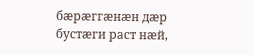бæрæггæнæн дæр бустæги раст нæй,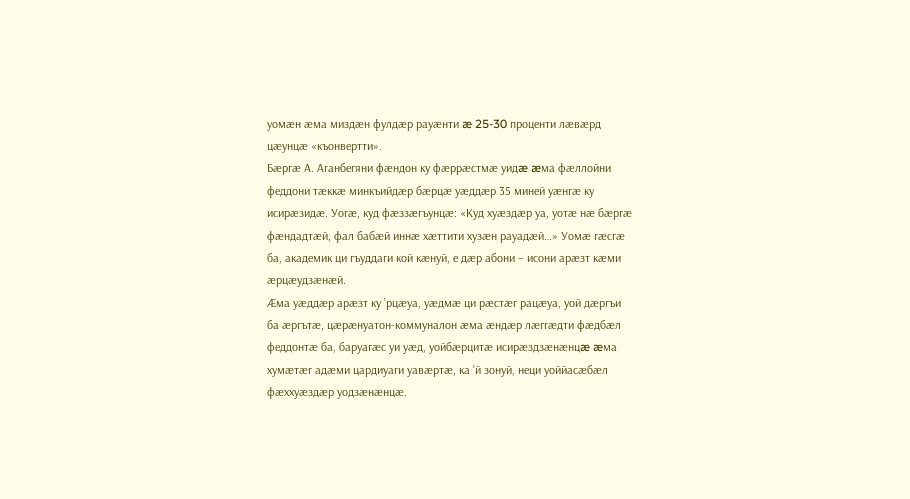уомæн æма миздæн фулдæр рауæнти æ 25-30 проценти лæвæрд цæунцæ «къонвертти».
Бæргæ А. Аганбегяни фæндон ку фæррæстмæ уидæ æма фæллойни феддони тæккæ минкъийдæр бæрцæ уæддæр 35 миней уæнгæ ку исирæзидæ. Уогæ, куд фæззæгъунцæ: «Куд хуæздæр уа, уотæ нæ бæргæ фæндадтæй, фал бабæй иннæ хæттити хузæн рауадæй…» Уомæ гæсгæ ба, академик ци гъуддаги кой кæнуй, е дæр абони – исони арæзт кæми æрцæудзæнæй.
Æма уæддæр арæзт ку ’рцæуа, уæдмæ ци рæстæг рацæуа, уой дæргъи ба æргътæ, цæрæнуатон-коммуналон æма æндæр лæггæдти фæдбæл феддонтæ ба, баруагæс уи уæд, уойбæрцитæ исирæздзæнæнцæ æма хумæтæг адæми цардиуаги уавæртæ, ка ’й зонуй, неци уоййасæбæл фæххуæздæр уодзæнæнцæ.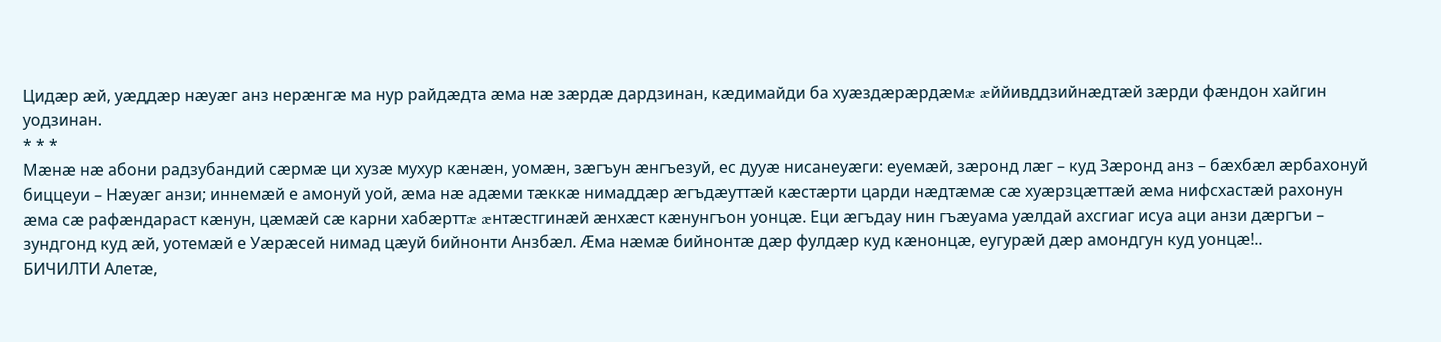Цидæр æй, уæддæр нæуæг анз нерæнгæ ма нур райдæдта æма нæ зæрдæ дардзинан, кæдимайди ба хуæздæрæрдæмæ æййивддзийнæдтæй зæрди фæндон хайгин уодзинан.
* * *
Мæнæ нæ абони радзубандий сæрмæ ци хузæ мухур кæнæн, уомæн, зæгъун æнгъезуй, ес дууæ нисанеуæги: еуемæй, зæронд лæг – куд Зæронд анз – бæхбæл æрбахонуй биццеуи – Нæуæг анзи; иннемæй е амонуй уой, æма нæ адæми тæккæ нимаддæр æгъдæуттæй кæстæрти царди нæдтæмæ сæ хуæрзцæттæй æма нифсхастæй рахонун æма сæ рафæндараст кæнун, цæмæй сæ карни хабæрттæ æнтæстгинæй æнхæст кæнунгъон уонцæ. Еци æгъдау нин гъæуама уæлдай ахсгиаг исуа аци анзи дæргъи – зундгонд куд æй, уотемæй е Уæрæсей нимад цæуй бийнонти Анзбæл. Æма нæмæ бийнонтæ дæр фулдæр куд кæнонцæ, еугурæй дæр амондгун куд уонцæ!..
БИЧИЛТИ Алетæ,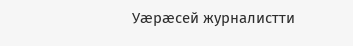Уæрæсей журналистти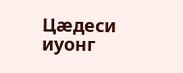Цæдеси иуонг